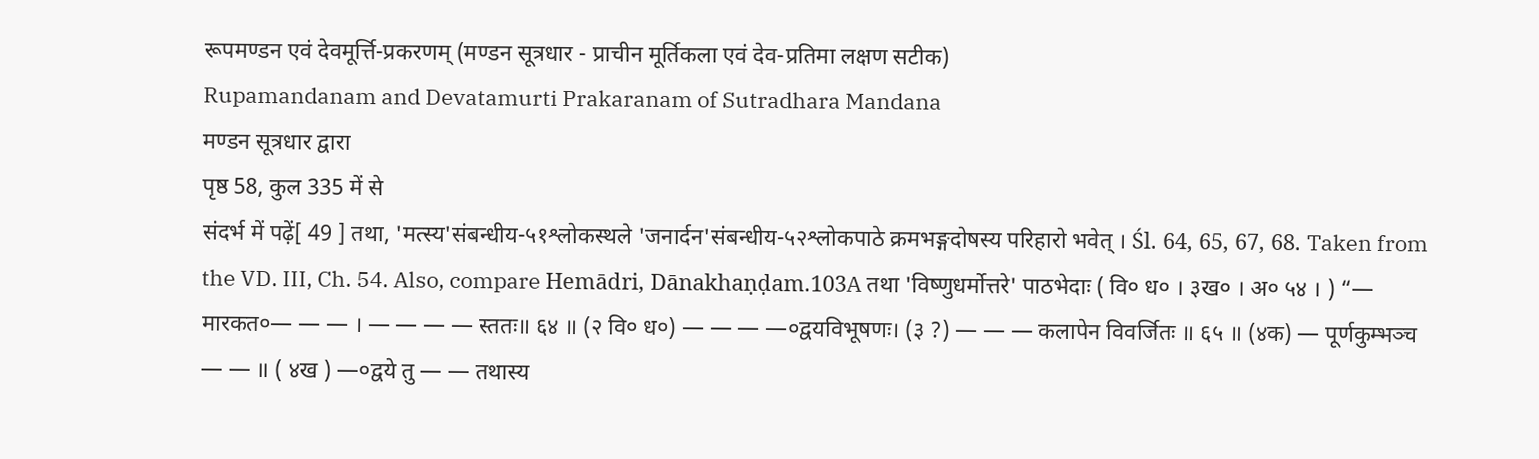रूपमण्डन एवं देवमूर्त्ति-प्रकरणम् (मण्डन सूत्रधार - प्राचीन मूर्तिकला एवं देव-प्रतिमा लक्षण सटीक)
Rupamandanam and Devatamurti Prakaranam of Sutradhara Mandana
मण्डन सूत्रधार द्वारा
पृष्ठ 58, कुल 335 में से
संदर्भ में पढ़ें[ 49 ] तथा, 'मत्स्य'संबन्धीय-५१श्लोकस्थले 'जनार्दन'संबन्धीय-५२श्लोकपाठे क्रमभङ्गदोषस्य परिहारो भवेत् । Śl. 64, 65, 67, 68. Taken from the VD. III, Ch. 54. Also, compare Hemādri, Dānakhaṇḍam.103A तथा 'विष्णुधर्मोत्तरे' पाठभेदाः ( वि० ध० । ३ख० । अ० ५४ । ) “— मारकत०— — — । — — — — स्ततः॥ ६४ ॥ (२ वि० ध०) — — — —०द्वयविभूषणः। (३ ?) — — — कलापेन विवर्जितः ॥ ६५ ॥ (४क) — पूर्णकुम्भञ्च — — ॥ ( ४ख ) —०द्वये तु — — तथास्य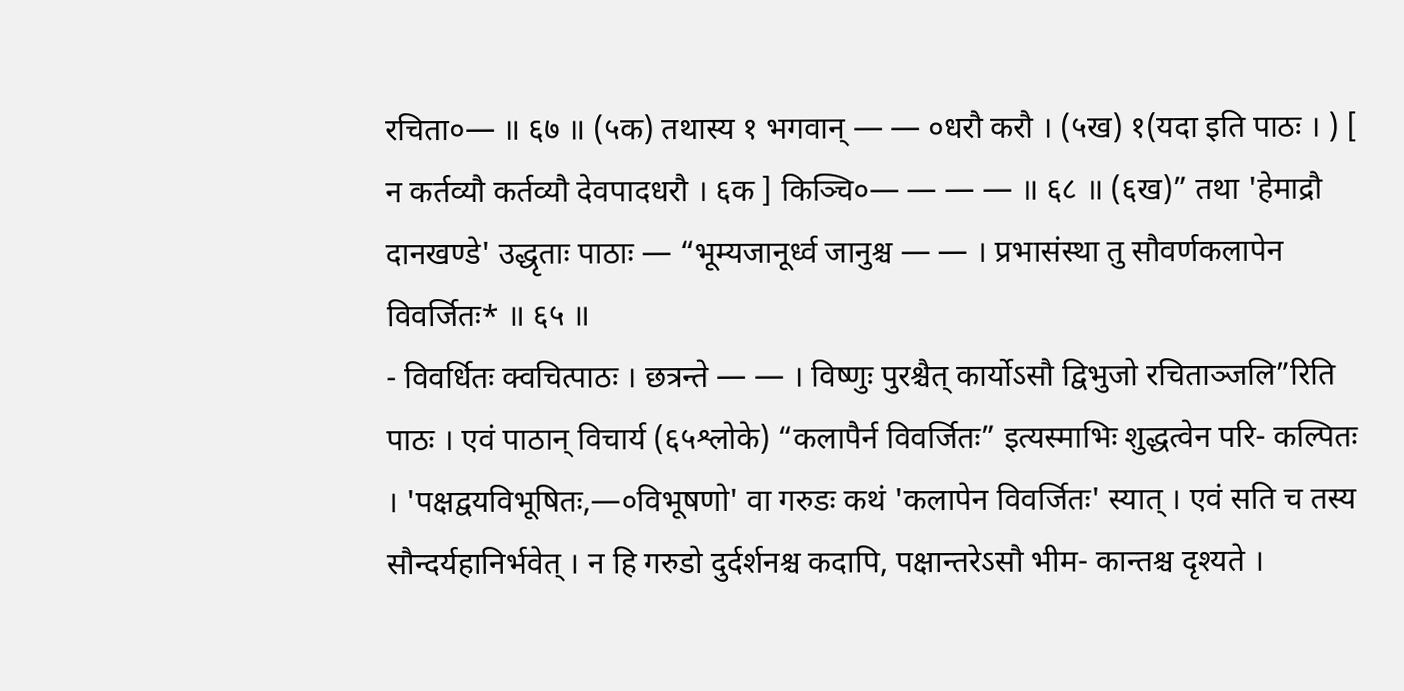रचिता०— ॥ ६७ ॥ (५क) तथास्य १ भगवान् — — ०धरौ करौ । (५ख) १(यदा इति पाठः । ) [ न कर्तव्यौ कर्तव्यौ देवपादधरौ । ६क ] किञ्चि०— — — — ॥ ६८ ॥ (६ख)” तथा 'हेमाद्रौ दानखण्डे' उद्धृताः पाठाः — “भूम्यजानूर्ध्व जानुश्च — — । प्रभासंस्था तु सौवर्णकलापेन विवर्जितः* ॥ ६५ ॥
- विवर्धितः क्वचित्पाठः । छत्रन्ते — — । विष्णुः पुरश्चैत् कार्योऽसौ द्विभुजो रचिताञ्जलि”रिति पाठः । एवं पाठान् विचार्य (६५श्लोके) “कलापैर्न विवर्जितः” इत्यस्माभिः शुद्धत्वेन परि- कल्पितः । 'पक्षद्वयविभूषितः,—०विभूषणो' वा गरुडः कथं 'कलापेन विवर्जितः' स्यात् । एवं सति च तस्य सौन्दर्यहानिर्भवेत् । न हि गरुडो दुर्दर्शनश्च कदापि, पक्षान्तरेऽसौ भीम- कान्तश्च दृश्यते ।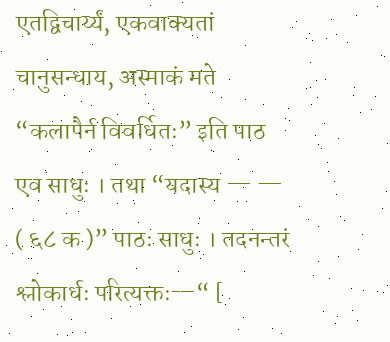एतद्विचार्य्यं, एकवाक्यतां चानुसन्धाय, अस्माकं मते “कलापैर्न विवर्धितः” इति पाठ एव साधुः । तथा “यदास्य — — ( ६८ क )” पाठः साधुः । तदनन्तरं श्लोकार्धः परित्यक्तः—“ [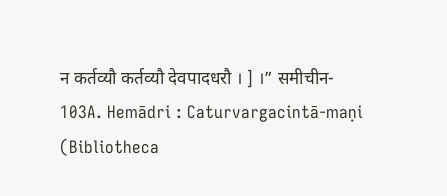न कर्तव्यौ कर्तव्यौ देवपादधरौ । ] ।” समीचीन- 103A. Hemādri : Caturvargacintā-maṇi (Bibliotheca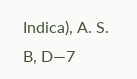Indica), A. S. B, D—7